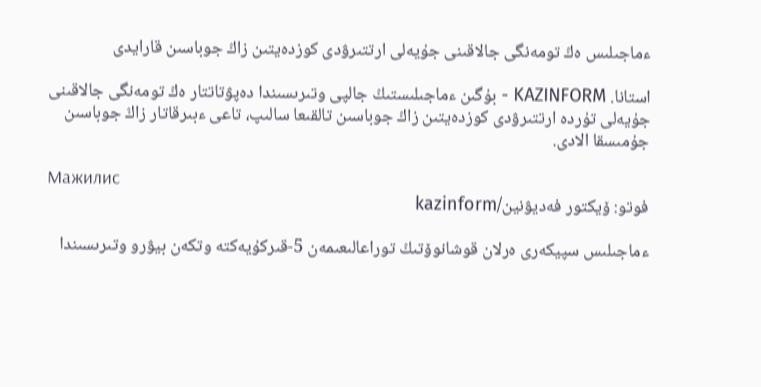ءماجىلىس ەڭ تومەنگى جالاقىنى جۇيەلى ارتتىرۋدى كوزدەيتىن زاڭ جوباسىن قارايدى

استانا. KAZINFORM - بۇگىن ءماجىلىستىڭ جالپى وتىرىسىندا دەپۋتاتتار ەڭ تومەنگى جالاقىنى جۇيەلى تۇردە ارتتىرۋدى كوزدەيتىن زاڭ جوباسىن تالقىعا سالىپ، تاعى ءبىرقاتار زاڭ جوباسىن جۇمىسقا الادى.

Мажилис
فوتو: ۆيكتور فەديۋنين/kazinform

ءماجىلىس سپيكەرى ەرلان قوشانوۆتىڭ توراعالىعىمەن 5-قىركۇيەكتە وتكەن بيۋرو وتىرىسىندا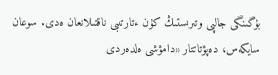بۇگىنگى جالپى وتىرىستىڭ كۇن ءتارتىبى ناقتىلانعان ەدى. سوعان سايكەس، دەپۋتاتتار «دامۋشى ەلدەردى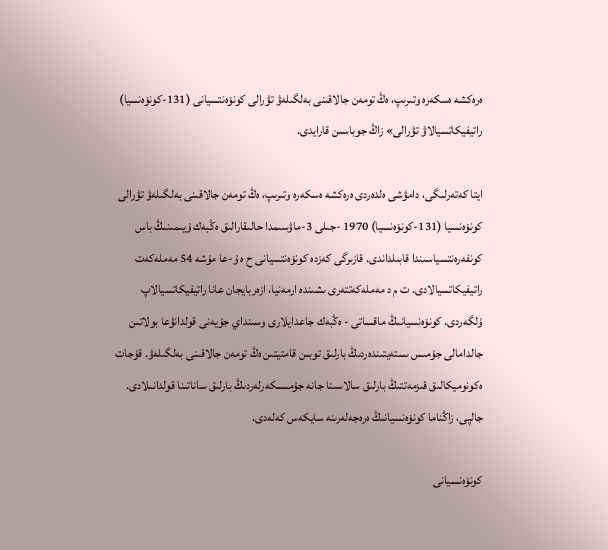ەرەكشە ەسكەرە وتىرىپ، ەڭ تومەن جالاقىنى بەلگىلەۋ تۋرالى كونۆەنتسيانى (131-كونۆەنسيا) راتيفيكاتسيالاۋ تۋرالى» زاڭ جوباسىن قارايدى.

ايتا كەتەرلىگى، دامۋشى ەلدەردى ەرەكشە ەسكەرە وتىرىپ، ەڭ تومەن جالاقىنى بەلگىلەۋ تۋرالى كونۆەنسيا (131-كونۆەنسيا) 1970 -جىلى 3-ماۋسىمدا حالىقارالىق ەڭبەك ۇيىمىنىڭ باس كونفەرەنتسياسىندا قابىلداندى. قازىرگى كەزدە كونۆەنتسيانى ح ە ۇ-عا مۇشە 54 مەملەكەت راتيفيكاتسيالادى. ت م د مەملەكەتتەرى ىشىندە ارمەنيا، ازەربايجان عانا راتيفيكاتسيالاپ ۇلگەردى. كونۆەنسيانىڭ ماقساتى - ەڭبەك جاعدايلارى وسىنداي جۇيەنى قولدانۋعا بولاتىن جالدامالى جۇمىس ىستەيتىندەردىڭ بارلىق توبىن قامتيتىن ەڭ تومەن جالاقىنى بەلگىلەۋ. قۇجات ەكونوميكالىق قىزمەتتىڭ بارلىق سالاسىنا جانە جۇمىسكەرلەردىڭ بارلىق ساناتىنا قولدانىلادى. جالپى، زاڭناما كونۆەنسيانىڭ ەرەجەلەرىنە سايكەس كەلەدى.

كونۆەنسيانى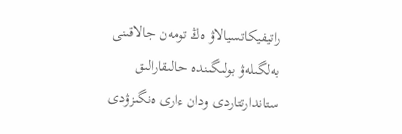راتيفيكاتسيالاۋ ەڭ تومەن جالاقىنى بەلگىلەۋ بولىگىندە حالىقارالىق ستاندارتتاردى ودان ءارى ەنگىزۋدى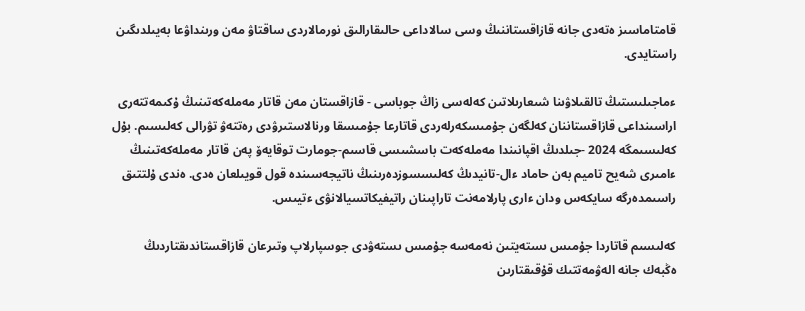قامتاماسىز ەتەدى جانە قازاقستاننىڭ وسى سالاداعى حالىقارالىق نورمالاردى ساقتاۋ مەن ورىنداۋعا بەيىلدىگىن راستايدى.

ءماجىلىستىڭ تالقىلاۋىنا شىعارىلاتىن كەلەسى زاڭ جوباسى - قازاقستان مەن قاتار مەملەكەتىنىڭ ۇكىمەتتەرى اراسىنداعى قازاقستاننان كەلگەن جۇمىسكەرلەردى قاتارعا جۇمىسقا ورنالاستىرۋدى رەتتەۋ تۋرالى كەلىسىم. بۇل كەلىسىمگە 2024 -جىلدىڭ اقپانىندا مەملەكەت باسشىسى قاسىم-جومارت توقايەۆ پەن قاتار مەملەكەتىنىڭ ءامىرى شەيح تاميم بەن حاماد ءال-تانيدىڭ كەلىسسوزدەرىنىڭ ناتيجەسىندە قول قويىلعان ەدى. ەندى ۇلتتىق راسىمدەرگە سايكەس ودان ءارى پارلامەنت تاراپىنان راتيفيكاتسيالانۋى ءتيىس.

كەلىسىم قاتاردا جۇمىس ىستەيتىن نەمەسە جۇمىس ىستەۋدى جوسپارلاپ وتىرعان قازاقستاندىقتاردىڭ ەڭبەك جانە الەۋمەتتىك قۇقىقتارىن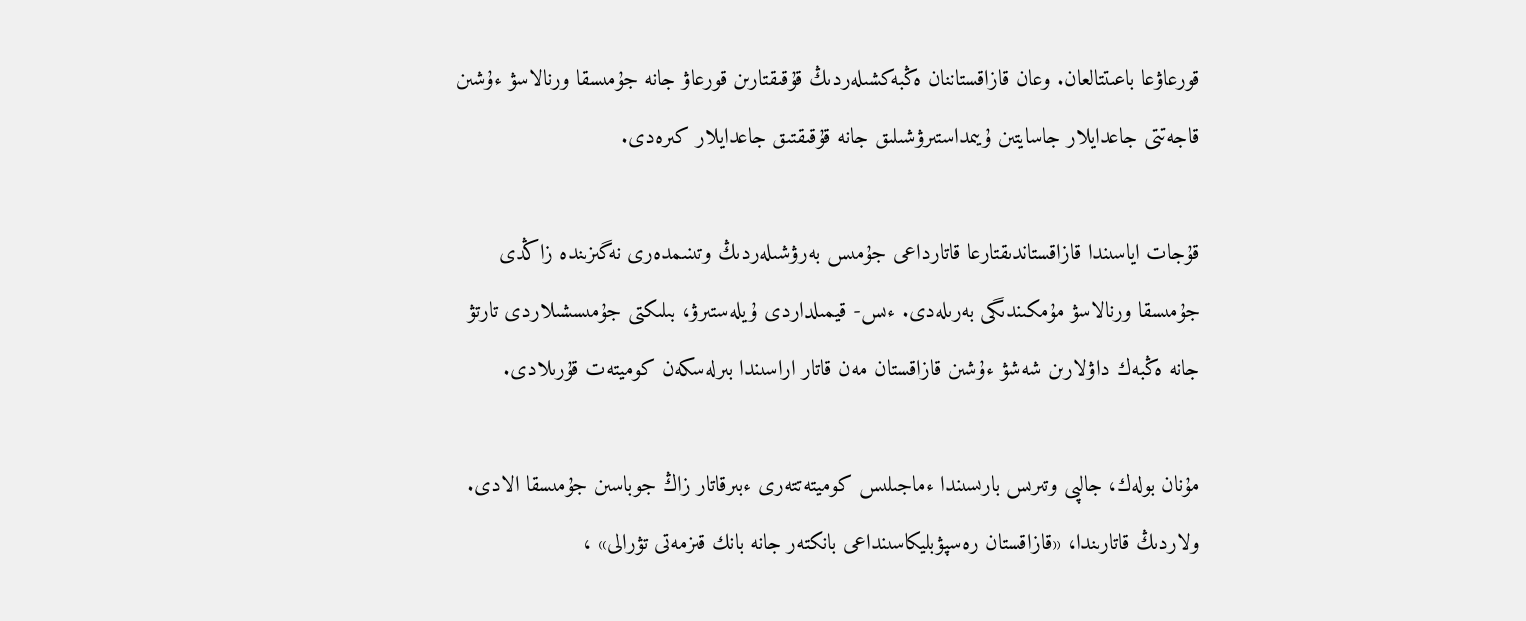قورعاۋعا باعىتتالعان. وعان قازاقستاننان ەڭبەكشىلەردىڭ قۇقىقتارىن قورعاۋ جانە جۇمىسقا ورنالاسۋ ءۇشىن قاجەتتى جاعدايلار جاسايتىن ۇيىمداستىرۋشىلىق جانە قۇقىقتىق جاعدايلار كىرەدى.

قۇجات اياسىندا قازاقستاندىقتارعا قاتارداعى جۇمىس بەرۋشىلەردىڭ وتىنىمدەرى نەگىزىندە زاڭدى جۇمىسقا ورنالاسۋ مۇمكىندىگى بەرىلەدى. ءىس- قيمىلداردى ۇيلەستىرۋ، بىلىكتى جۇمىسشىلاردى تارتۋ جانە ەڭبەك داۋلارىن شەشۋ ءۇشىن قازاقستان مەن قاتار اراسىندا بىرلەسكەن كوميتەت قۇرىلادى.

مۇنان بولەك، جالپى وتىرىس بارىسىندا ءماجىلىس كوميتەتتەرى ءبىرقاتار زاڭ جوباسىن جۇمىسقا الادى. ولاردىڭ قاتارىندا، «قازاقستان رەسپۋبليكاسىنداعى بانكتەر جانە بانك قىزمەتى تۋرالى» ،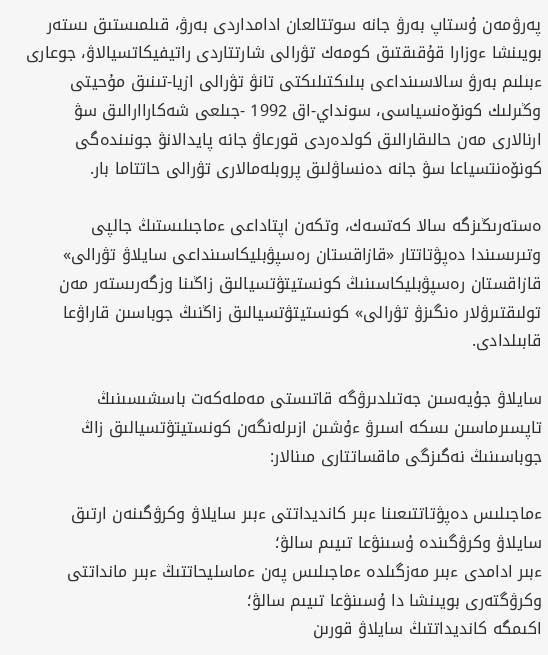پەرۋمەن ۇستاپ بەرۋ جانە سوتتالعان ادامداردى بەرۋ، قىلمىستىق ىستەر بويىنشا ءوزارا قۇقىقتىق كومەك تۋرالى شارتتاردى راتيفيكاتسيالاۋ، جوعارى ءبىلىم بەرۋ سالاسىنداعى بىلىكتىلىكتى تانۋ تۋرالى ازيا-تىنىق مۇحيتى وڭىرلىك كونۆەنسياسى، سونداي-اق 1992 -جىلعى شەكاراارالىق سۋ ارنالارى مەن حالىقارالىق كولدەردى قورعاۋ جانە پايدالانۋ جونىندەگى كونۆەنتسياعا سۋ جانە دەنساۋلىق پروبلەمالارى تۋرالى حاتتاما بار.

ەستەرىڭىزگە سالا كەتسەك، وتكەن اپتاداعى ءماجىلىستىڭ جالپى وتىرىسىندا دەپۋتاتتار «قازاقستان رەسپۋبليكاسىنداعى سايلاۋ تۋرالى» قازاقستان رەسپۋبليكاسىنىڭ كونستيتۋتسيالىق زاڭىنا وزگەرىستەر مەن تولىقتىرۋلار ەنگىزۋ تۋرالى» كونستيتۋتسيالىق زاڭنىڭ جوباسىن قاراۋعا قابىلدادى.

سايلاۋ جۇيەسىن جەتىلدىرۋگە قاتىستى مەملەكەت باسشىسىنىڭ تاپسىرماسىن ىسكە اسىرۋ ءۇشىن ازىرلەنگەن كونستيتۋتسيالىق زاڭ جوباسىنىڭ نەگىزگى ماقساتتارى مىنالار:

ءماجىلىس دەپۋتاتتىعىنا ءبىر كانديداتتى ءبىر سايلاۋ وكرۋگىنەن ارتىق سايلاۋ وكرۋگىندە ۇسىنۋعا تىيىم سالۋ؛
ءبىر ادامدى ءبىر مەزگىلدە ءماجىلىس پەن ءماسليحاتتىڭ ءبىر مانداتتى وكرۋگتەرى بويىنشا دا ۇسىنۋعا تىيىم سالۋ؛
اكىمگە كانديداتتىڭ سايلاۋ قورىن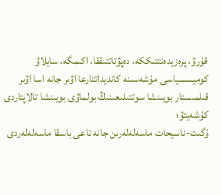قۇرۋ، پرەزيدەنتتىككە، دەپۋتاتتىققا، اكىمگە، سايلاۋ كوميسسياسى مۇشەسىنە كانديداتتارعا اۋىر جانە اسا اۋىر قىلمىستار بويىنشا سوتتىلىعىنىڭ بولماۋى بويىنشا تالاپتاردى كۇشەيتۋ؛
ۇگىت-ناسيحات ماسەلەلەرىن جانە تاعى باسقا ماسەلەلەردى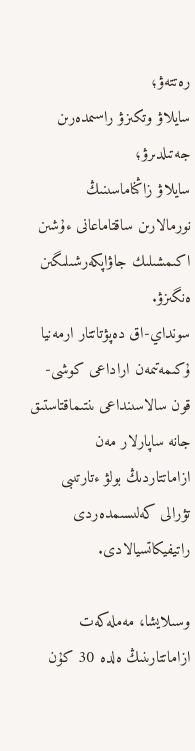رەتتەۋ؛
سايلاۋ وتكىزۋ راسىمدەرىن جەتىلدىرۋ؛
سايلاۋ زاڭناماسىنىڭ نورمالارىن ساقتاماعانى ءۇشىن اكىمشىلىك جاۋاپكەرشىلىگىن ەنگىزۋ.
سونداي-اق دەپۋتاتتار ارمەنيا ۇكىمەتىمەن اراداعى كوشى-قون سالاسىنداعى ىنتىماقتاستىق جانە ساپارلار مەن ازاماتتاردىڭ بولۋ ءتارتىبى تۋرالى كەلىسىمدەردى راتيفيكاتسيالادى.

وسىلايشا، مەملەكەت ازاماتتارىنىڭ ەلدە 30 كۇن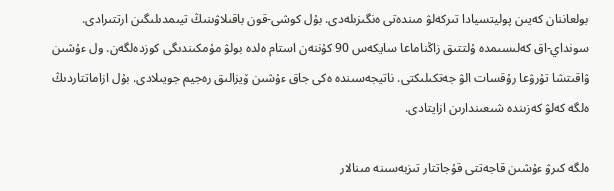بولعاننان كەيىن پوليتسيادا تىركەلۋ مىندەتى ەنگىزىلەدى. بۇل كوشى-قون باقىلاۋىنىڭ تيىمدىلىگىن ارتتىرادى. سونداي-اق كەلىسىمدە ۇلتتىق زاڭناماعا سايكەس 90 كۇننەن استام ەلدە بولۋ مۇمكىندىگى كوزدەلگەن. ول ءۇشىن ۋاقىتشا تۇرۋعا رۇقسات الۋ جەتكىلىكتى. ناتيجەسىندە ەكى جاق ءۇشىن ۆيزالىق رەجيم جويىلادى. بۇل ازاماتتاردىڭ ەلگە كەلۋ كەزىندە شىعىندارىن ازايتادى.

ەلگە كىرۋ ءۇشىن قاجەتتى قۇجاتتار تىزبەسىنە مىنالار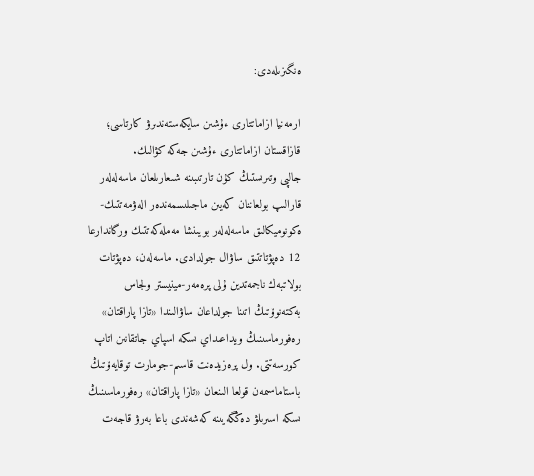ەنگىزىلەدى:

ارمەنيا ازاماتتارى ءۇشىن سايكەستەندىرۋ كارتاسى؛
قازاقستان ازاماتتارى ءۇشىن جەكە كۋالىك.
جالپى وتىرىستىڭ كۇن تارتىبىنە شىعارىلعان ماسەلەلەر قارالىپ بولعاننان كەيىن ماجىلىسمەندەر الەۋمەتتىك- ەكونوميكالىق ماسەلەلەر بويىنشا مەملەكەتتىك ورگاندارعا 12 دەپۋتاتتىق ساۋال جولدادى. ماسەلەن، دەپۋتات بولاتبەك ناجمەتدين ۇلى پرەمەر-مينيستر ولجاس بەكتەنوۆتىڭ اتىنا جولداعان ساۋالىندا «تازا پاراقتان» رەفورماسىنىڭ ويداعىداي ىسكە اسپاي جاتقانىن اتاپ كورسەتتى. ول پرەزيدەنت قاسىم-جومارت توقايەۆتىڭ باستاماسىمەن قولعا الىنعان «تازا پاراقتان» رەفورماسىنىڭ ىسكە اسىرىلۋ دەڭگەيىنە كەشەندى باعا بەرۋ قاجەت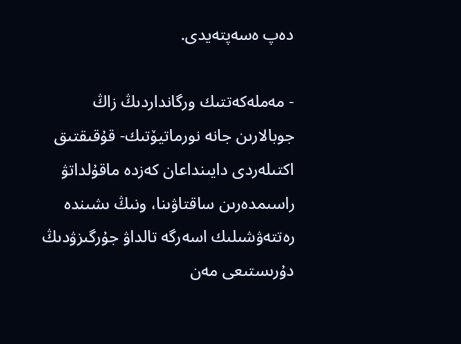دەپ ەسەپتەيدى.

- مەملەكەتتىك ورگانداردىڭ زاڭ جوبالارىن جانە نورماتيۆتىك- قۇقىقتىق اكتىلەردى دايىنداعان كەزدە ماقۇلداتۋ راسىمدەرىن ساقتاۋىنا، ونىڭ ىشىندە رەتتەۋشىلىك اسەرگە تالداۋ جۇرگىزۋدىڭ دۇرىستىعى مەن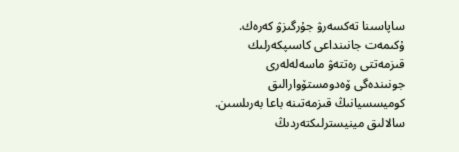ساپاسىنا تەكسەرۋ جۇرگىزۋ كەرەك. ۇكىمەت جانىنداعى كاسىپكەرلىك قىزمەتتى رەتتەۋ ماسەلەلەرى جونىندەگى ۆەدومستۆوارالىق كوميسسيانىڭ قىزمەتىنە باعا بەرىلسىن. سالالىق مينيسترلىكتەردىڭ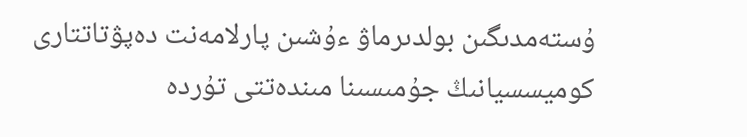ۇستەمدىگىن بولدىرماۋ ءۇشىن پارلامەنت دەپۋتاتتارى كوميسسيانىڭ جۇمىسىنا مىندەتتى تۇردە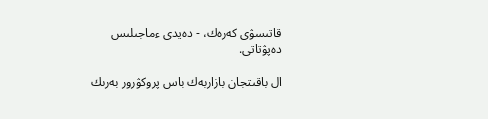قاتىسۋى كەرەك، - دەيدى ءماجىلىس دەپۋتاتى.

ال باقىتجان بازاربەك باس پروكۋرور بەرىك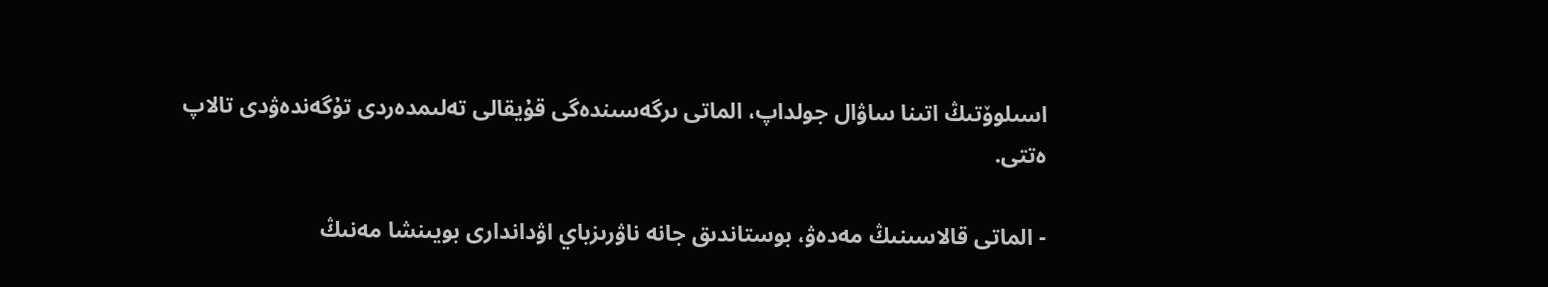اسىلوۆتىڭ اتىنا ساۋال جولداپ، الماتى ىرگەسىندەگى قۇيقالى تەلىمدەردى تۇگەندەۋدى تالاپ ەتتى.

- الماتى قالاسىنىڭ مەدەۋ، بوستاندىق جانە ناۋرىزباي اۋداندارى بويىنشا مەنىڭ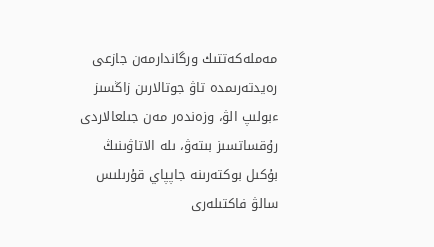مەملەكەتتىك ورگاندارمەن جازعى رەيدتەرىمدە تاۋ جوتالارىن زاڭسىز ءبولىپ الۋ، وزەندەر مەن جىلعالاردى رۇقساتسىز بىتەۋ، ىلە الاتاۋىنىڭ بۇكىل بوكتەرىنە جاپپاي قۇرىلىس سالۋ فاكتىلەرى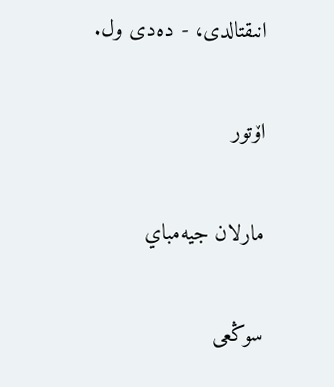انىقتالدى، - دەدى ول.

اۆتور

مارلان جيەمباي

سوڭعى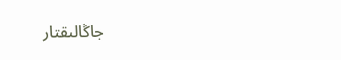جاڭالىقتار